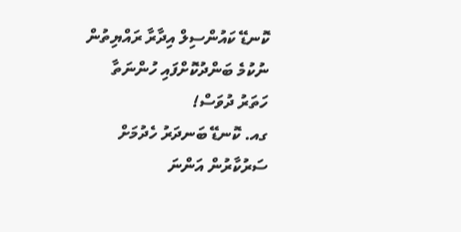ކޮނޑޭ ކައުންސިލް އިދާރާ ރައްޔިތުން ނުކުމެ ބަންދުކޮށްފައި ހުންނަތާ ހަތަރު ދުވަސް!
ގއ. ކޮނޑޭ ބަނދަރު ހެދުމަށް ސަރުކާރުން އަންނަ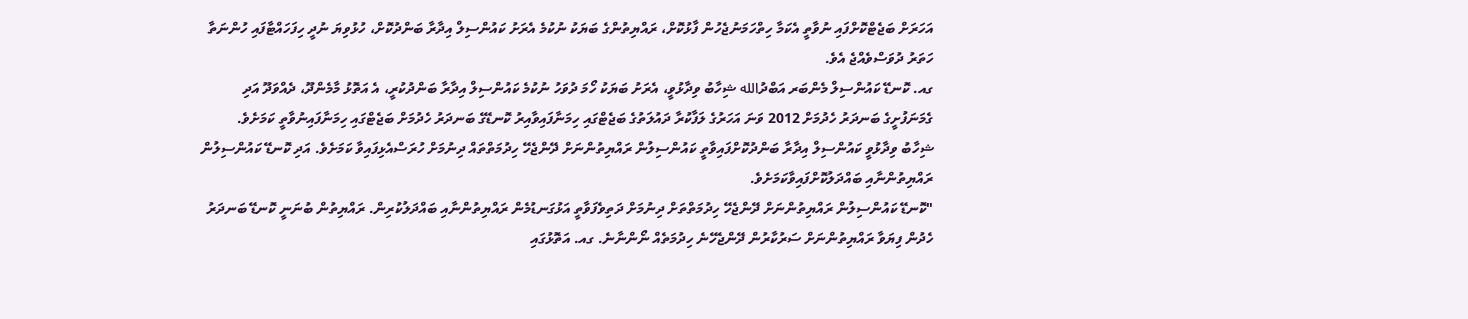އަހަރަށް ބަޖެޓްކޮށްފައި ނުވާތީ އެކަމާ ހިތްހަމަނުޖެހުން ފާޅުކޮށް، ރައްޔިތުންގެ ބަޔަކު ނުކުމެ އެރަށު ކައުންސިލް އިދާރާ ބަންދުކޮށް، ހުޅުވިޔަ ނުދީ ހިފަހައްޓާފައި ހުންނަތާ ހަތަރު ދުވަސްވެއްޖެ އެވެ.
ގއ. ކޮނޑޭ ކައުންސިލް މެންބަރ އަބްދުالله ޝިހާބު ވިދާޅުވީ، އެރަށު ބަޔަކު ހޯމަ ދުވަހު ނުކުމެ ކައުންސިލް އިދާރާ ބަންދުކުރީ، އެ އަތޮޅު މާމެންދޫ، ދެއްވަދޫ އަދި ގެމަނަފުށީގެ ބަނދަރު ހެދުމަށް 2012 ވަނަ އަހަރުގެ ލަފާކުރާ ދައުލަތުގެ ބަޖެޓްގައި ހިމަނާފައިވާއިރު ކޮނޑޭގެ ބަނދަރު ހެދުމަށް ބަޖެޓްގައި ހިމަނާފައިނުވާތީ ކަމަށެވެ.
ޝިހާބު ވިދާޅުވީ ކައުންސިލް އިދާރާ ބަންދުކޮށްފައިވާތީ ކައުންސިލުން ރައްޔިތުންނަށް ދޭންޖެހޭ ހިދުމަތްތައް ދިނުމަށް ހުރަސްއެޅިފައިވާ ކަމަށެވެ. އަދި ކޮނޑޭ ކައުންސިލުން ރައްޔިތުންނާއި ބައްދަލުކޮށްފައިވާކަމަށެވެ.
"ކޮނޑޭ ކައުންސިލުން ރައްޔިތުންނަށް ދޭންޖެހޭ ހިދުމަތްތަށް ދިނުމަށް ދަތިވެފަވާތީ އަޅުގަނޑުމެން ރައްޔިތުންނާއި ބައްދަލުކުރިން. ރައްޔިތުން ބުނަނީ ކޮނޑޭ ބަނދަރު ހެދުން ފިޔަވާ ރައްޔިތުންނަށް ސަރުކާރުން ދޭންޖެހޭނެ ހިދުމަތެއް ނޯންނާނެ. ގއ. އަތޮޅުގައި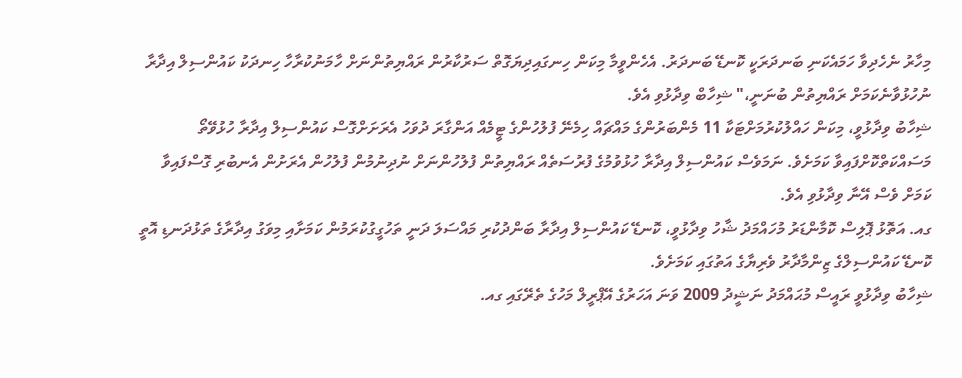މިހާރު ނެހެދިވާ ހަމައެކަނި ބަނދަރަކީ ކޮނޑޭ ބަނދަރު. އެހެންވީމާ މިކަން ހިނގައިދިޔަގޮތް ސަރުކާރުން ރައްޔިތުންނަށް ހާމަނުކުރާހާ ހިނދަކު ކައުންސިލް އިދާރާ ނުހުޅުވާނެކަމަށް ރައްޔިތުން ބުނަނީ،" ޝިހާބް ވިދާޅުވި އެވެ.
ޝިހާބު ވިދާޅުވީ، މިކަން ހައްލުކުރުމަށްޓަކާ 11 މެންބަރުންގެ މައްޗައް ހިމެނޭ ފުލުހުންގެ ޓީމެއް އަންގާރަ ދުވަހު އެރަށަށްގޮސް ކައުންސިލް އިދާރާ ހުޅުވޭތޯ މަސައްކަތްކޮށްފައިވާ ކަމަށެވެ. ނަމަވެސް ކައުންސިލް އިދާރާ ހުޅުވުމުގެ ފުރުސަތެއް ރައްޔިތުން ފުލުހުންނަށް ނުދިނުމުން ފުލުހުން އެރަށުން އެނބުރި ގޮސްފައިވާ ކަމަށް ވެސް އޭނާ ވިދާޅުވި އެވެ.
ގއ. އަތޮޅު ޕޮލިސް ކޮމާންޑަރު މުހައްމަދު ޝާހު ވިދާޅުވީ، ކޮނޑޭ ކައުންސިލް އިދާރާ ބަންދުކުރި މައްސަލަ ދަނީ ތަހުގީގުކުރަމުން ކަމަށާއި މިވަގު އިދާރާގެ ތަޅުދަނޑި އޮތީ ކޮނޑޭ ކައުންސިލްގެ ޒިންމާދާރު ވެރިޔާގެ އަތުގައި ކަމަށެވެ.
ޝިހާބު ވިދާޅުވީ ރައީސް މުޙައްމަދު ނަޝީދު 2009 ވަނަ އަހަރުގެ އޭޕްރީލް މަހުގެ ތެރޭގައި ގއ.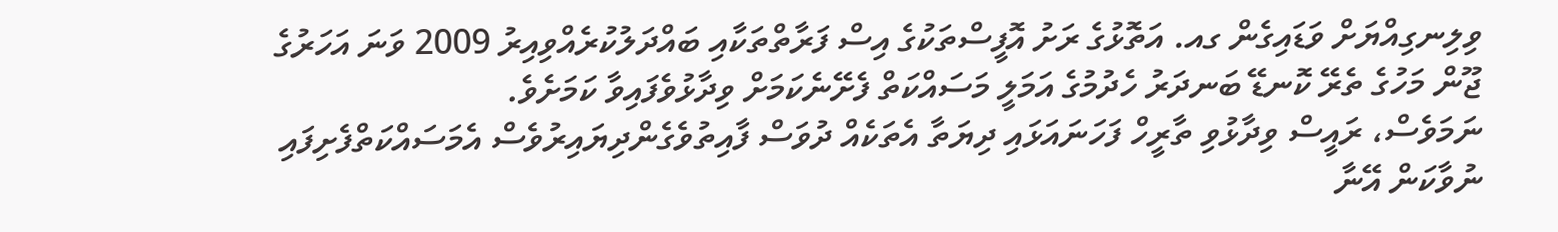ވިލިނގިއްޔަށް ވަޑައިގެން ގއ. އަތޮޅުގެ ރަށު އޮފީސްތަކުގެ އިސް ފަރާތްތަކާއި ބައްދަލުކުރެއްވިއިރު 2009 ވަނަ އަހަރުގެ ޖޫން މަހުގެ ތެރޭ ކޮނޑޭ ބަނދަރު ހެދުމުގެ އަމަލީ މަސައްކަތް ފެށޭނެކަމަށް ވިދާޅުވެފައިވާ ކަމަށެވެ.
ނަމަވެސް، ރައީސް ވިދާޅުވި ތާރީހް ފަހަނައަޅައި ދިޔަތާ އެތަކެއް ދުވަސް ފާއިތުވެގެންދިޔައިރުވެސް އެމަސައްކަތްފެށިފައި ނުވާކަން އޭނާ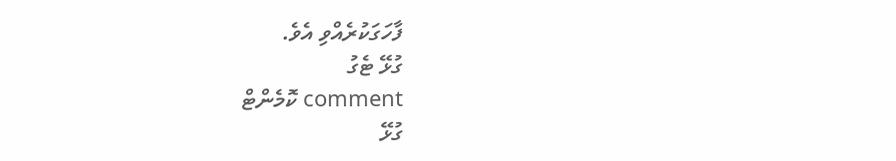ފާހަގަކުރެއްވި އެވެ.
ގުޅޭ ޓެގު
comment ކޮމެންޓް
ގުޅޭ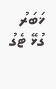ޚަބަރު
ގުޅޭ ޓެގު